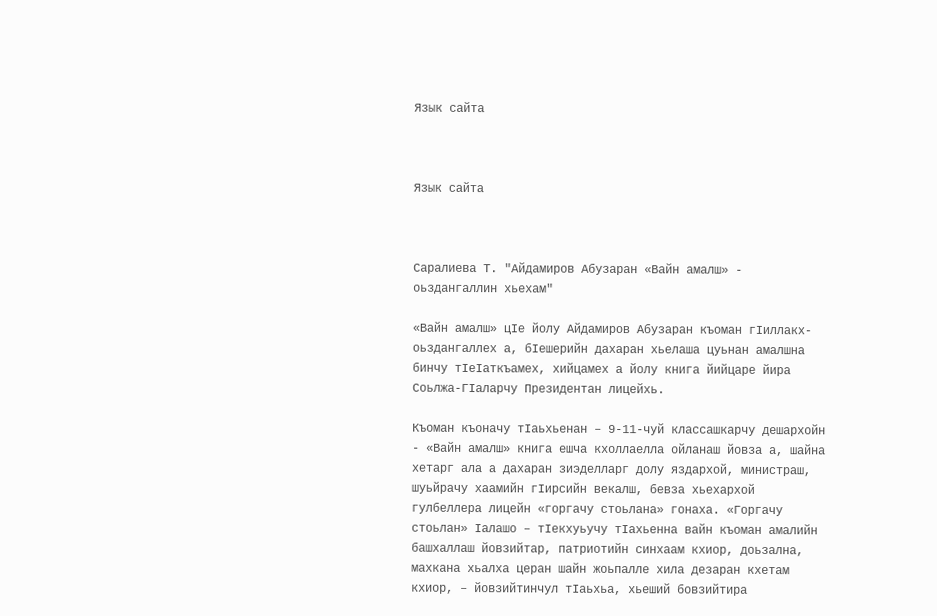Язык сайта



Язык сайта



Саралиева Т. "Айдамиров Абузаран «Вайн амалш» - оьздангаллин хьехам"

«Вайн амалш» цIе йолу Айдамиров Абузаран къоман гIиллакх-оьздангаллех а, бIешерийн дахаран хьелаша цуьнан амалшна бинчу тIеIаткъамех, хийцамех а йолу книга йийцаре йира Соьлжа-ГIаларчу Президентан лицейхь.

Къоман къоначу тIаьхьенан – 9-11-чуй классашкарчу дешархойн - «Вайн амалш» книга ешча кхоллаелла ойланаш йовза а, шайна хетарг ала а дахаран зиэделларг долу яздархой, министраш, шуьйрачу хаамийн гIирсийн векалш, бевза хьехархой гулбеллера лицейн «горгачу стоьлана» гонаха. «Горгачу стоьлан» Iалашо – тIекхуьучу тIахьенна вайн къоман амалийн башхаллаш йовзийтар, патриотийн синхаам кхиор, доьзална, махкана хьалха церан шайн жоьпалле хила дезаран кхетам кхиор, – йовзийтинчул тIаьхьа, хьеший бовзийтира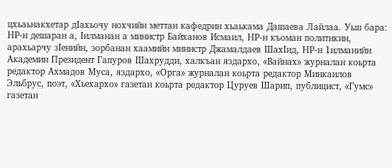цхьаьнакхетар дIахьочу нохчийн меттан кафедрин хьаькама Дашаева Лайлаа. Уьш бара: НР-н дешаран а, Iилманан а министр Байханов Исмаил, НР-н къоман политикин, арахьарчу зIенийн, зорбанан хаамийн министр Джамалдаев ШахIид, НР-н 1илманийн Академин Президент Гапуров Шахрудди, халкъан яздархо, «Вайнах» журналан коьрта редактор Ахмадов Муса, яздархо, «Орга» журналан коьрта редактор Минкаилов Эльбрус, поэт, «Хьехархо» газетан коьрта редактор Цуруев Шарип, публицист, «Гумс» газетан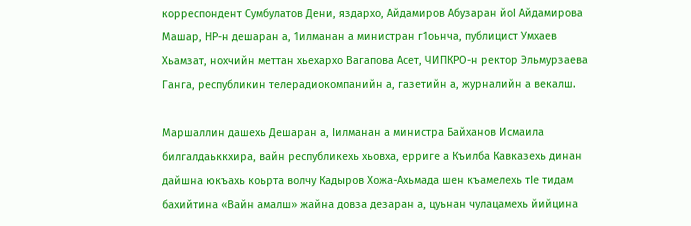корреспондент Сумбулатов Дени, яздархо, Айдамиров Абузаран йоI Айдамирова Машар, НР-н дешаран а, 1илманан а министран г1оьнча, публицист Умхаев Хьамзат, нохчийн меттан хьехархо Вагапова Асет, ЧИПКРО-н ректор Эльмурзаева Ганга, республикин телерадиокомпанийн а, газетийн а, журналийн а векалш.

Маршаллин дашехь Дешаран а, Iилманан а министра Байханов Исмаила билгалдаьккхира, вайн республикехь хьовха, ерриге а Къилба Кавказехь динан дайшна юкъахь коьрта волчу Кадыров Хожа-Ахьмада шен къамелехь тIе тидам бахийтина «Вайн амалш» жайна довза дезаран а, цуьнан чулацамехь йийцина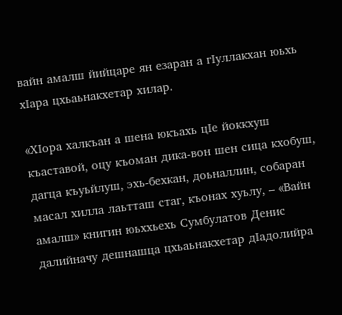вайн амалш йийцаре ян езаран а гIуллакхан юьхь хIара цхьаьнакхетар хилар.

«ХIора халкъан а шена юкъахь цIе йоккхуш къаставой, оцу къоман дика-вон шен сица кхобуш, дагца къуьйлуш, эхь-бехкан, доьналлин, собаран масал хилла лаьтташ стаг, къонах хуьлу, – «Вайн амалш» книгин юьххьехь Сумбулатов Денис далийначу дешнашца цхьаьнакхетар дIадолийра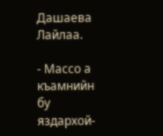Дашаева Лайлаа.

- Массо а къамнийн бу яздархой-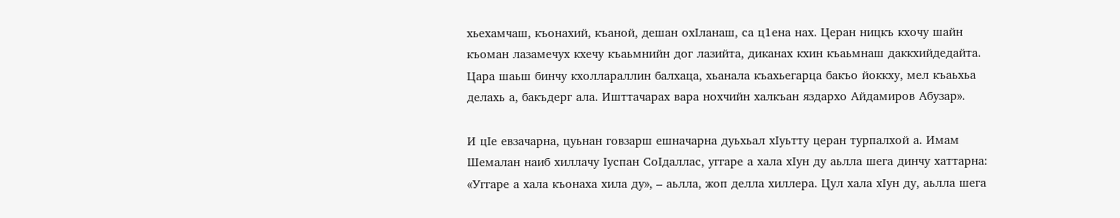хьехамчаш, къонахий, къаной, дешан охIланаш, са ц1ена нах. Церан ницкъ кхочу шайн къоман лазамечух кхечу къаьмнийн дог лазийта, диканах кхин къаьмнаш даккхийдедайта. Цара шаьш бинчу кхоллараллин балхаца, хьанала къахьегарца бакъо йоккху, мел къаьхьа делахь а, бакъдерг ала. Ишттачарах вара нохчийн халкъан яздархо Айдамиров Абузар».

И цIе евзачарна, цуьнан говзарш ешначарна дуьхьал хIуьтту церан турпалхой а. Имам Шемалан наиб хиллачу Iуспан СоIдаллас, уггаре а хала хIун ду аьлла шега динчу хаттарна: «Уггаре а хала къонаха хила ду», – аьлла, жоп делла хиллера. Цул хала хIун ду, аьлла шега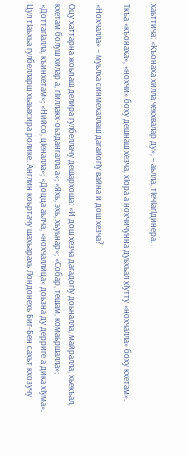хаьттича: «Къонаха хилла чекхвалар ду», – аьлла, тIечIагIдинера.

Ткъа «къонаха», «нохчи» боху дешнаш хезча, хIора а нохчичунна дуьхьал хIутту «нохчалла» боху кхетам».

«Нохчалла» – муьлха синмехаллаш дагайогIу вайна и дош хезча?

Оцу хаттарна жоьпаш делира гулбеллачу дешархоша: «И дош хезча дагадогIу доьналла, майралла, хьекъал, кхетам болуш хилар а, гIиллакх-оьздангалла а»; «Яхь, эхь, хьуьнар»; «Собар, тешам, комаьршалла»; «ДоттагIалла, къинхетам»; «Нийсо, цIеналла»; «Доцца аьлча, «нохчаллица» доьзна ду дерриге а дика хIума». Цул тIаьхьа гулбелларш хьаьвсира ролике. Англин коьртачу шахьарахь Лондонехь Биг-Бен сахьт кхозучу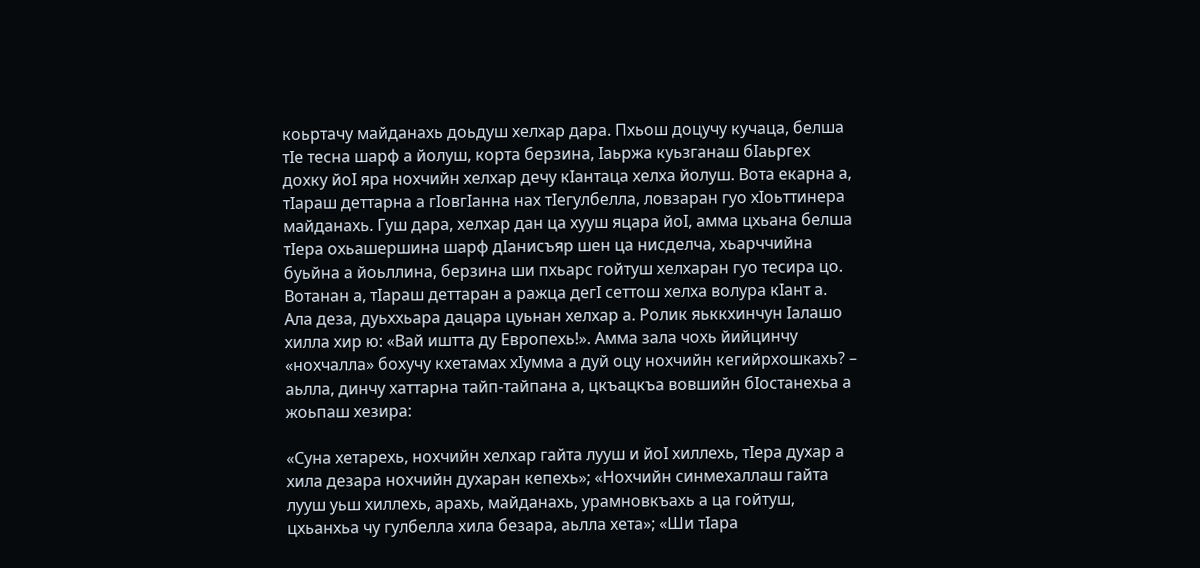коьртачу майданахь доьдуш хелхар дара. Пхьош доцучу кучаца, белша тIе тесна шарф а йолуш, корта берзина, Iаьржа куьзганаш бIаьргех дохку йоI яра нохчийн хелхар дечу кIантаца хелха йолуш. Вота екарна а, тIараш деттарна а гIовгIанна нах тIегулбелла, ловзаран гуо хIоьттинера майданахь. Гуш дара, хелхар дан ца хууш яцара йоI, амма цхьана белша тIера охьашершина шарф дIанисъяр шен ца нисделча, хьарччийна буьйна а йоьллина, берзина ши пхьарс гойтуш хелхаран гуо тесира цо. Вотанан а, тIараш деттаран а ражца дегI сеттош хелха волура кIант а. Ала деза, дуьххьара дацара цуьнан хелхар а. Ролик яьккхинчун Iалашо хилла хир ю: «Вай иштта ду Европехь!». Амма зала чохь йийцинчу «нохчалла» бохучу кхетамах хIумма а дуй оцу нохчийн кегийрхошкахь? – аьлла, динчу хаттарна тайп-тайпана а, цкъацкъа вовшийн бIостанехьа а жоьпаш хезира:

«Суна хетарехь, нохчийн хелхар гайта лууш и йоI хиллехь, тIера духар а хила дезара нохчийн духаран кепехь»; «Нохчийн синмехаллаш гайта лууш уьш хиллехь, арахь, майданахь, урамновкъахь а ца гойтуш, цхьанхьа чу гулбелла хила безара, аьлла хета»; «Ши тIара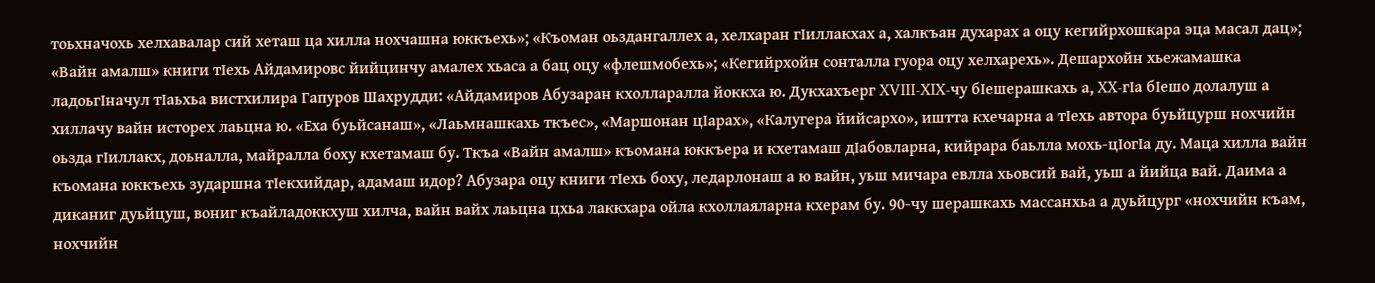тоьхначохь хелхавалар сий хеташ ца хилла нохчашна юккъехь»; «Къоман оьздангаллех а, хелхаран гIиллакхах а, халкъан духарах а оцу кегийрхошкара эца масал дац»; «Вайн амалш» книги тIехь Айдамировс йийцинчу амалех хьаса а бац оцу «флешмобехь»; «Кегийрхойн сонталла гуора оцу хелхарехь». Дешархойн хьежамашка ладоьгIначул тIаьхьа вистхилира Гапуров Шахрудди: «Айдамиров Абузаран кхолларалла йоккха ю. Дукхахъерг XVIII-XIX-чу бIешерашкахь а, XX-гIа бIешо долалуш а хиллачу вайн исторех лаьцна ю. «Еха буьйсанаш», «Лаьмнашкахь ткъес», «Маршонан цIарах», «Калугера йийсархо», иштта кхечарна а тIехь автора буьйцурш нохчийн оьзда гIиллакх, доьналла, майралла боху кхетамаш бу. Ткъа «Вайн амалш» къомана юккъера и кхетамаш дIабовларна, кийрара баьлла мохь-цIогIа ду. Маца хилла вайн къомана юккъехь зударшна тIекхийдар, адамаш идор? Абузара оцу книги тIехь боху, ледарлонаш а ю вайн, уьш мичара евлла хьовсий вай, уьш а йийца вай. Даима а диканиг дуьйцуш, вониг къайладоккхуш хилча, вайн вайх лаьцна цхьа лаккхара ойла кхоллаяларна кхерам бу. 90-чу шерашкахь массанхьа а дуьйцург «нохчийн къам, нохчийн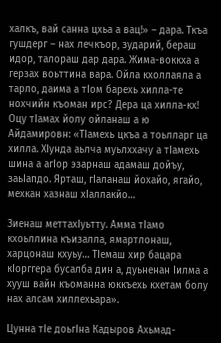халкъ, вай санна цхьа а вац!» – дара. Ткъа гушдерг – нах лечкъор, зударий, бераш идор, талораш дар дара. Жима-воккха а герзах воьттина вара. Ойла кхоллаяла а тарло, даима а тIом барехь хилла-те нохчийн къоман ирс? Дера ца хилла-кх! Оцу тIамах йолу ойланаш а ю Айдамировн: «ТIамехь цкъа а тоьлларг ца хилла. ХIунда аьлча муьлххачу а тIамехь шина а агIор эзарнаш адамаш дойъу, заьIапдо. Ярташ, гIаланаш йохайо, ягайо, мехкан хазнаш хIаллакйо…

Зиенаш меттахIуьтту. Амма тIамо кхоьллина къизалла, ямартлонаш, харцонаш кхуьу… ТIемаш хир бацара кIорггера бусалба дин а, дуьненан Iилма а хууш вайн къоманна юккъехь кхетам болу нах алсам хиллехьара».

Цунна тIе доьгIна Кадыров Ахьмад-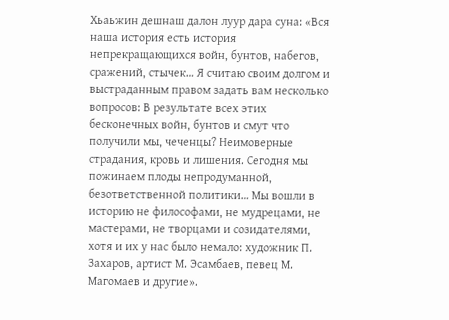Хьаьжин дешнаш далон луур дара суна: «Вся наша история есть история непрекращающихся войн, бунтов, набегов, сражений, стычек… Я считаю своим долгом и выстраданным правом задать вам несколько вопросов: В результате всех этих бесконечных войн, бунтов и смут что получили мы, чеченцы? Неимоверные страдания, кровь и лишения. Сегодня мы пожинаем плоды непродуманной, безответственной политики… Мы вошли в историю не философами, не мудрецами, не мастерами, не творцами и созидателями, хотя и их у нас было немало: художник П. Захаров, артист М. Эсамбаев, певец М. Магомаев и другие».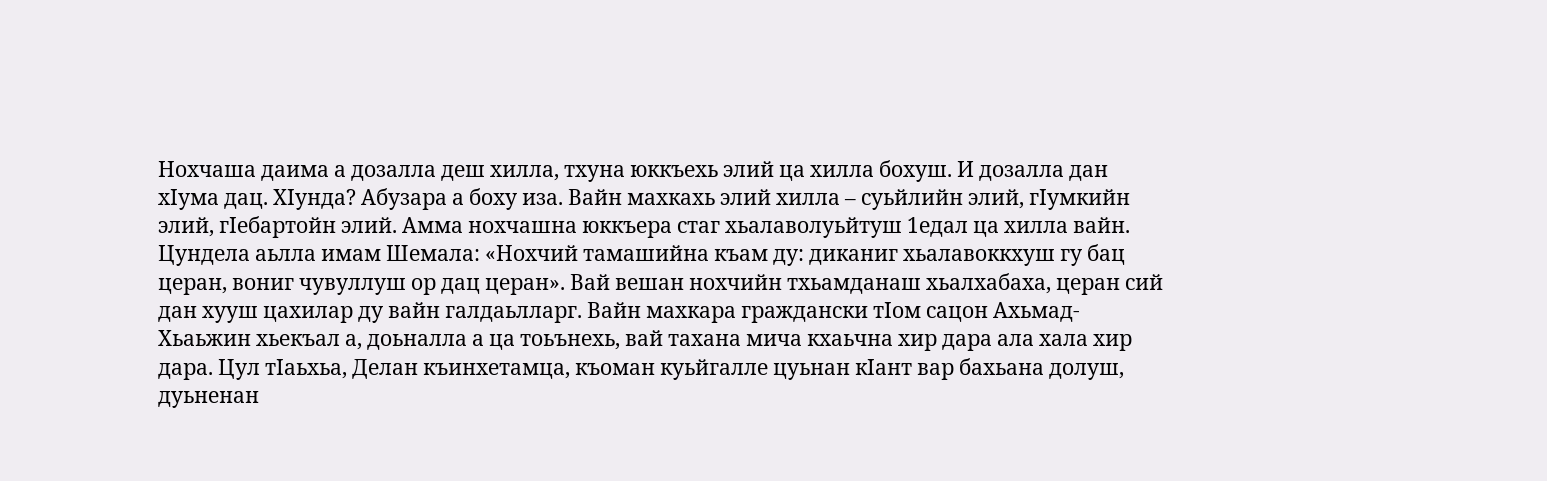Нохчаша даима а дозалла деш хилла, тхуна юккъехь элий ца хилла бохуш. И дозалла дан хIума дац. ХIунда? Абузара а боху иза. Вайн махкахь элий хилла – суьйлийн элий, гIумкийн элий, гIебартойн элий. Амма нохчашна юккъера стаг хьалаволуьйтуш 1едал ца хилла вайн. Цундела аьлла имам Шемала: «Нохчий тамашийна къам ду: диканиг хьалавоккхуш гу бац церан, вониг чувуллуш ор дац церан». Вай вешан нохчийн тхьамданаш хьалхабаха, церан сий дан хууш цахилар ду вайн галдаьлларг. Вайн махкара граждански тIом сацон Ахьмад-Хьаьжин хьекъал а, доьналла а ца тоьънехь, вай тахана мича кхаьчна хир дара ала хала хир дара. Цул тIаьхьа, Делан къинхетамца, къоман куьйгалле цуьнан кIант вар бахьана долуш, дуьненан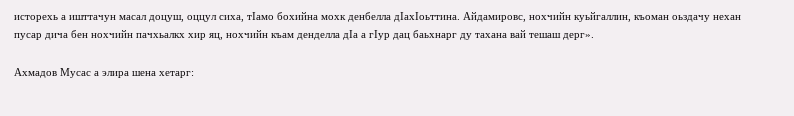исторехь а ишттачун масал доцуш, оццул сиха, тIамо бохийна мохк денбелла дIахIоьттина. Айдамировс, нохчийн куьйгаллин, къоман оьздачу нехан пусар дича бен нохчийн пачхьалкх хир яц, нохчийн къам денделла дIа а гIур дац баьхнарг ду тахана вай тешаш дерг».

Ахмадов Мусас а элира шена хетарг: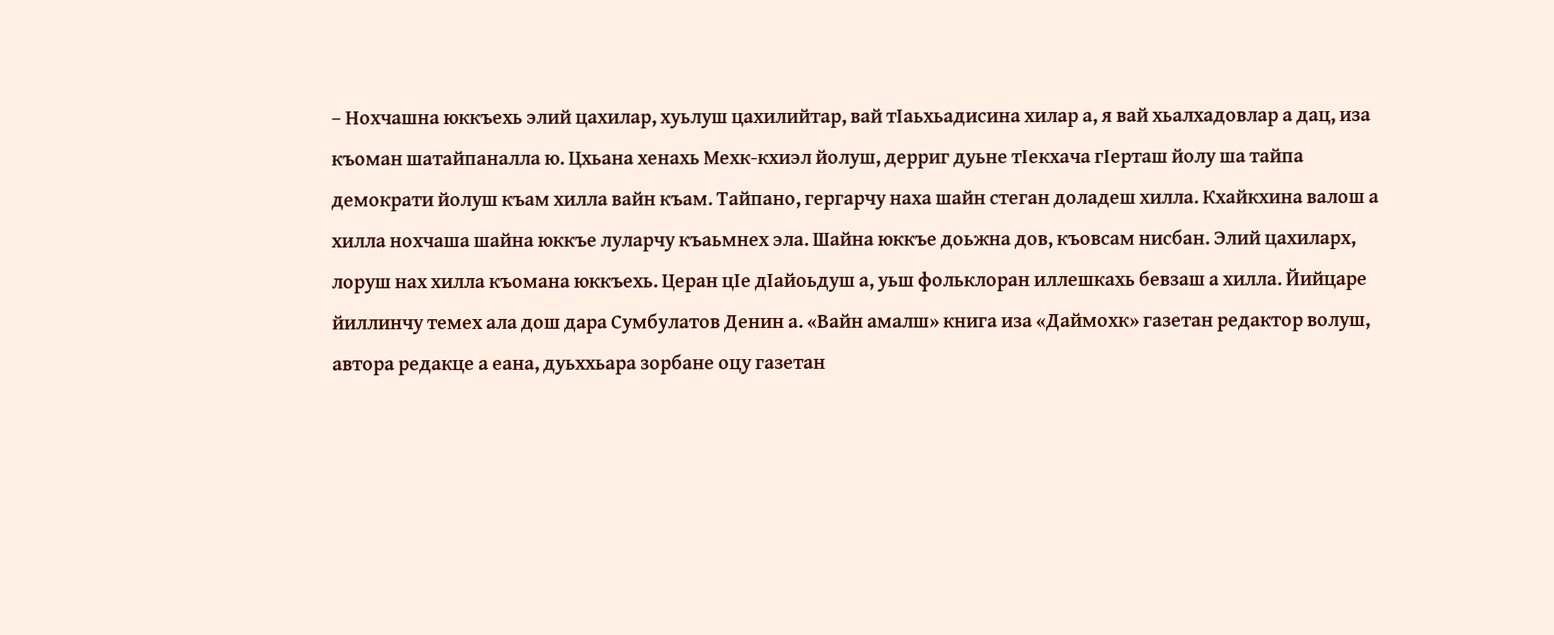– Нохчашна юккъехь элий цахилар, хуьлуш цахилийтар, вай тIаьхьадисина хилар а, я вай хьалхадовлар а дац, иза къоман шатайпаналла ю. Цхьана хенахь Мехк-кхиэл йолуш, дерриг дуьне тIекхача гIерташ йолу ша тайпа демократи йолуш къам хилла вайн къам. Тайпано, гергарчу наха шайн стеган доладеш хилла. Кхайкхина валош а хилла нохчаша шайна юккъе луларчу къаьмнех эла. Шайна юккъе доьжна дов, къовсам нисбан. Элий цахиларх, лоруш нах хилла къомана юккъехь. Церан цIе дIайоьдуш а, уьш фольклоран иллешкахь бевзаш а хилла. Йийцаре йиллинчу темех ала дош дара Сумбулатов Денин а. «Вайн амалш» книга иза «Даймохк» газетан редактор волуш, автора редакце а еана, дуьххьара зорбане оцу газетан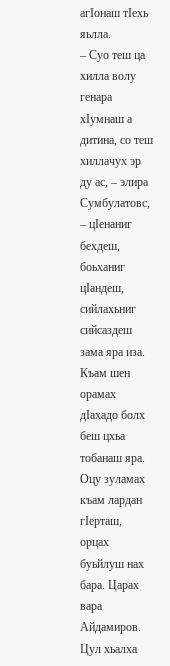агIонаш тIехь яьлла.
– Суо теш ца хилла волу генара хIумнаш а дитина, со теш хиллачух эр ду ас, – элира Сумбулатовс, – цIенаниг бехдеш, боьханиг цIандеш, сийлахьниг сийсаздеш зама яра иза. Къам шен орамах дIахадо болх беш цхьа тобанаш яра. Оцу зуламах къам лардан гIерташ, орцах буьйлуш нах бара. Царах вара Айдамиров. Цул хьалха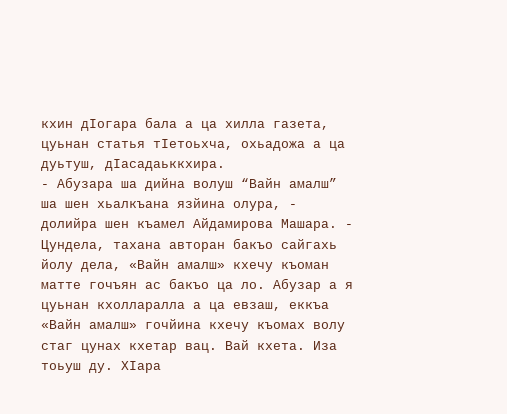кхин дIогара бала а ца хилла газета, цуьнан статья тIетоьхча, охьадожа а ца дуьтуш, дIасадаьккхира.
- Абузара ша дийна волуш “Вайн амалш” ша шен хьалкъана язйина олура, - долийра шен къамел Айдамирова Машара. - Цундела, тахана авторан бакъо сайгахь йолу дела, «Вайн амалш» кхечу къоман матте гочъян ас бакъо ца ло. Абузар а я цуьнан кхолларалла а ца евзаш, еккъа «Вайн амалш» гочйина кхечу къомах волу стаг цунах кхетар вац. Вай кхета. Иза тоьуш ду. ХIара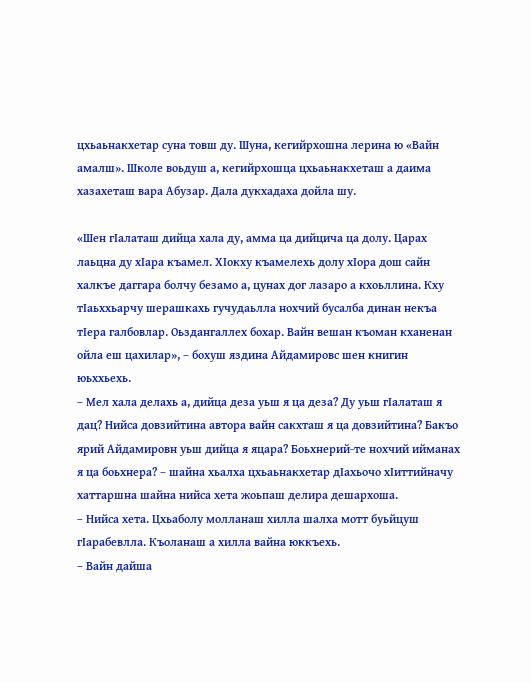цхьаьнакхетар суна товш ду. Шуна, кегийрхошна лерина ю «Вайн амалш». Школе воьдуш а, кегийрхошца цхьаьнакхеташ а даима хазахеташ вара Абузар. Дала дукхадаха дойла шу.

«Шен гIалаташ дийца хала ду, амма ца дийцича ца долу. Царах лаьцна ду хIара къамел. ХIокху къамелехь долу хIора дош сайн халкъе даггара болчу безамо а, цунах дог лазаро а кхоьллина. Кху тIаьххьарчу шерашкахь гучудаьлла нохчий бусалба динан некъа тIера галбовлар. Оьздангаллех бохар. Вайн вешан къоман кханенан ойла еш цахилар», – бохуш яздина Айдамировс шен книгин юьххьехь.
– Мел хала делахь а, дийца деза уьш я ца деза? Ду уьш гIалаташ я дац? Нийса довзийтина автора вайн сакхташ я ца довзийтина? Бакъо ярий Айдамировн уьш дийца я яцара? Боьхнерий-те нохчий ийманах я ца боьхнера? – шайна хьалха цхьаьнакхетар дIахьочо хIиттийначу хаттаршна шайна нийса хета жоьпаш делира дешархоша.
– Нийса хета. Цхьаболу молланаш хилла шалха мотт буьйцуш гIарабевлла. Къоланаш а хилла вайна юккъехь.
– Вайн дайша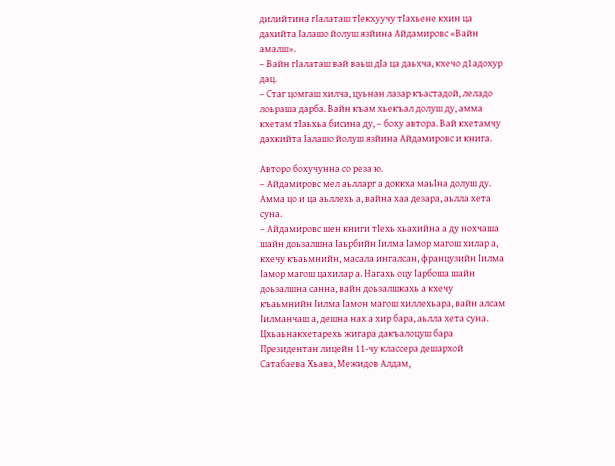дилийтина гIалаташ тIекхуучу тIахьене кхин ца дахийта Iалашо йолуш язйина Айдамировс «Вайн амалш».
– Вайн гIалаташ вай ваьш дIа ца даьхча, кхечо д1адохур дац.
– Стаг цомгаш хилча, цуьнан лазар къастадой, леладо лоьраша дарба. Вайн къам хьекъал долуш ду, амма кхетам тIаьхьа бисина ду, – боху автора. Вай кхетамчу дахкийта Iалашо йолуш язйина Айдамировс и книга.

Авторо бохучунна со реза ю.
– Айдамировс мел аьлларг а доккха маьIна долуш ду. Амма цо и ца аьллехь а, вайна хаа дезара, аьлла хета суна.
– Айдамировс шен книги тIехь хьахийна а ду нохчаша шайн доьзалшна Iаьрбийн Iилма Iамор магош хилар а, кхечу къаьмнийн, масала ингалсан, французийн Iилма Iамор магош цахилар а. Нагахь оцу Iарбоша шайн доьзалшна санна, вайн доьзалшкахь а кхечу къаьмнийн Iилма Iамон магош хиллехьара, вайн алсам Iилманчаш а, дешна нах а хир бара, аьлла хета суна. Цхьаьнакхетарехь жигара дакъалоцуш бара Президентан лицейн 11-чу классера дешархой Сатабаева Хьава, Межидов Алдам,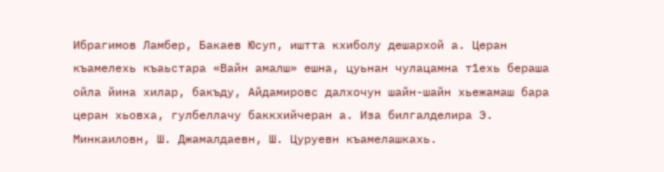Ибрагимов Ламбер, Бакаев Юсуп, иштта кхиболу дешархой а. Церан къамелехь къаьстара «Вайн амалш» ешна, цуьнан чулацамна т1ехь бераша ойла йина хилар, бакъду, Айдамировс далхочун шайн-шайн хьежамаш бара церан хьовха, гулбеллачу баккхийчеран а. Иза билгалделира Э. Минкаиловн, Ш. Джамалдаевн, Ш. Цуруевн къамелашкахь.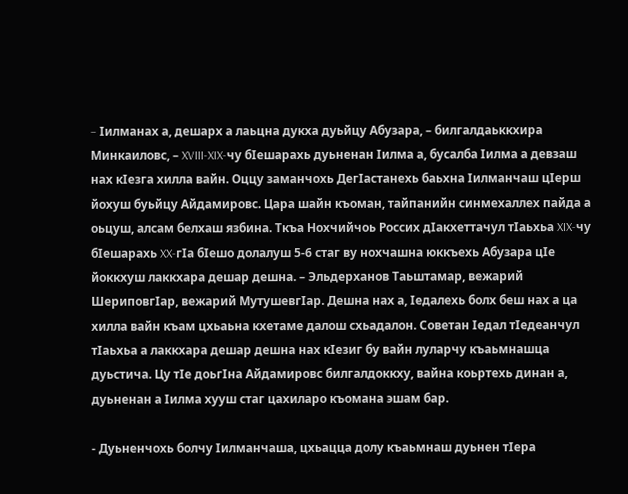– Iилманах а, дешарх а лаьцна дукха дуьйцу Абузара, – билгалдаьккхира Минкаиловс, – XVIII-XIX-чу бIешарахь дуьненан Iилма а, бусалба Iилма а девзаш нах кIезга хилла вайн. Оццу заманчохь ДегIастанехь баьхна Iилманчаш цIерш йохуш буьйцу Айдамировс. Цара шайн къоман, тайпанийн синмехаллех пайда а оьцуш, алсам белхаш язбина. Ткъа Нохчийчоь Россих дIакхеттачул тIаьхьа XIX-чу бIешарахь XX-гIа бIешо долалуш 5-6 стаг ву нохчашна юккъехь Абузара цIе йоккхуш лаккхара дешар дешна. – Эльдерханов Таьштамар, вежарий ШериповгIар, вежарий МутушевгIар. Дешна нах а, Iедалехь болх беш нах а ца хилла вайн къам цхьаьна кхетаме далош схьадалон. Советан Iедал тIедеанчул тIаьхьа а лаккхара дешар дешна нах кIезиг бу вайн луларчу къаьмнашца дуьстича. Цу тIе доьгIна Айдамировс билгалдоккху, вайна коьртехь динан а, дуьненан а Iилма хууш стаг цахиларо къомана эшам бар.

- Дуьненчохь болчу Iилманчаша, цхьацца долу къаьмнаш дуьнен тIера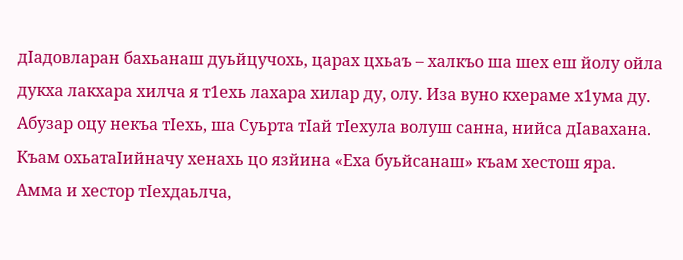дIадовларан бахьанаш дуьйцучохь, царах цхьаъ – халкъо ша шех еш йолу ойла дукха лакхара хилча я т1ехь лахара хилар ду, олу. Иза вуно кхераме х1ума ду. Абузар оцу некъа тIехь, ша Суьрта тIай тIехула волуш санна, нийса дIавахана. Къам охьатаIийначу хенахь цо язйина «Еха буьйсанаш» къам хестош яра. Амма и хестор тIехдаьлча,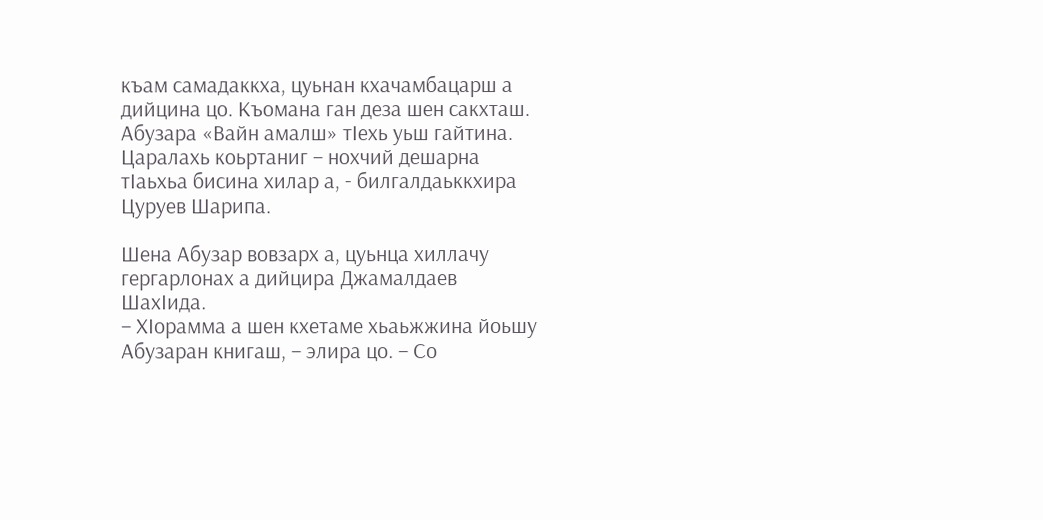къам самадаккха, цуьнан кхачамбацарш а дийцина цо. Къомана ган деза шен сакхташ. Абузара «Вайн амалш» тIехь уьш гайтина. Царалахь коьртаниг – нохчий дешарна тIаьхьа бисина хилар а, - билгалдаьккхира Цуруев Шарипа.

Шена Абузар вовзарх а, цуьнца хиллачу гергарлонах а дийцира Джамалдаев ШахIида.
– ХIорамма а шен кхетаме хьаьжжина йоьшу Абузаран книгаш, – элира цо. – Со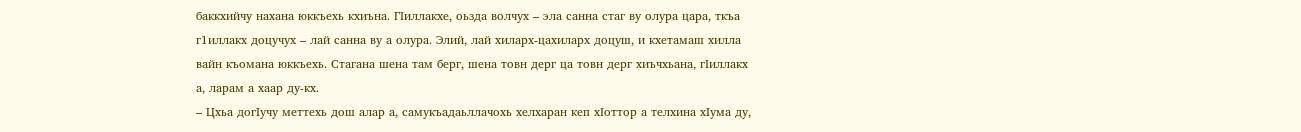баккхийчу нахана юккъехь кхиъна. ГIиллакхе, оьзда волчух – эла санна стаг ву олура цара, ткъа г1иллакх доцучух – лай санна ву а олура. Элий, лай хиларх-цахиларх доцуш, и кхетамаш хилла вайн къомана юккъехь. Стагана шена там берг, шена товн дерг ца товн дерг хиъчхьана, гIиллакх а, ларам а хаар ду-кх.
– Цхьа догIучу меттехь дош алар а, самукъадаьллачохь хелхаран кеп хIоттор а телхина хIума ду,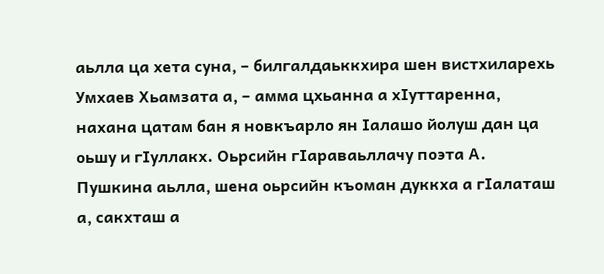аьлла ца хета суна, – билгалдаьккхира шен вистхиларехь Умхаев Хьамзата а, – амма цхьанна а хIуттаренна, нахана цатам бан я новкъарло ян Iалашо йолуш дан ца оьшу и гIуллакх. Оьрсийн гIараваьллачу поэта А. Пушкина аьлла, шена оьрсийн къоман дуккха а гIалаташ а, сакхташ а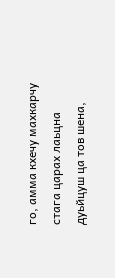го, амма кхечу махкарчу стага царах лаьцна дуьйцуш ца тов шена,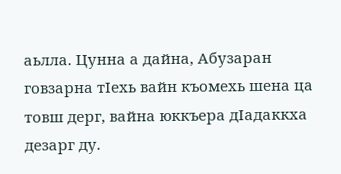аьлла. Цунна а дайна, Абузаран говзарна тIехь вайн къомехь шена ца товш дерг, вайна юккъера дIадаккха дезарг ду.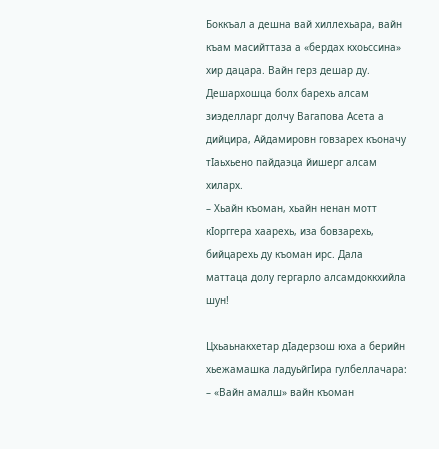Боккъал а дешна вай хиллехьара, вайн къам масийттаза а «бердах кхоьссина» хир дацара. Вайн герз дешар ду. Дешархошца болх барехь алсам зиэделларг долчу Вагапова Асета а дийцира, Айдамировн говзарех къоначу тIаьхьено пайдаэца йишерг алсам хиларх.
– Хьайн къоман, хьайн ненан мотт кIорггера хаарехь, иза бовзарехь, бийцарехь ду къоман ирс. Дала маттаца долу гергарло алсамдоккхийла шун!

Цхьаьнакхетар дIадерзош юха а берийн хьежамашка ладуьйгIира гулбеллачара:
– «Вайн амалш» вайн къоман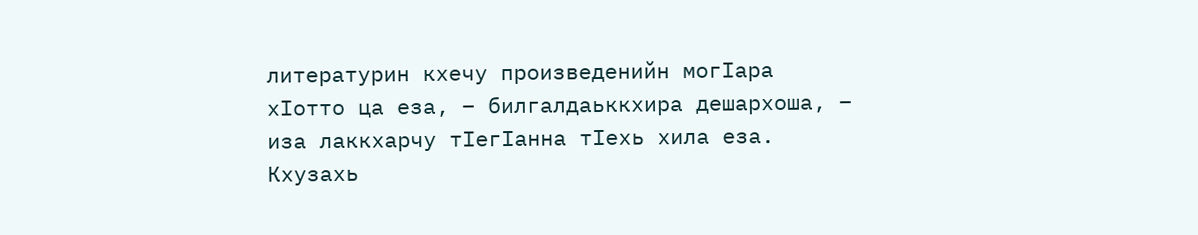литературин кхечу произведенийн могIара хIотто ца еза, – билгалдаьккхира дешархоша, – иза лаккхарчу тIегIанна тIехь хила еза. Кхузахь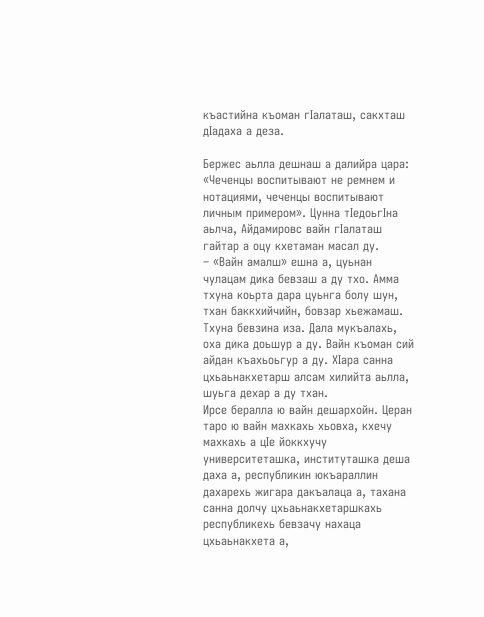къастийна къоман гIалаташ, сакхташ дIадаха а деза.

Бержес аьлла дешнаш а далийра цара: «Чеченцы воспитывают не ремнем и нотациями, чеченцы воспитывают личным примером». Цунна тIедоьгIна аьлча, Айдамировс вайн гIалаташ гайтар а оцу кхетаман масал ду.
– «Вайн амалш» ешна а, цуьнан чулацам дика бевзаш а ду тхо. Амма тхуна коьрта дара цуьнга болу шун, тхан баккхийчийн, бовзар хьежамаш. Тхуна бевзина иза. Дала мукъалахь, оха дика доьшур а ду. Вайн къоман сий айдан къахьоьгур а ду. ХIара санна цхьаьнакхетарш алсам хилийта аьлла, шуьга дехар а ду тхан.
Ирсе бералла ю вайн дешархойн. Церан таро ю вайн махкахь хьовха, кхечу махкахь а цIе йоккхучу университеташка, институташка деша даха а, республикин юкъараллин дахарехь жигара дакъалаца а, тахана санна долчу цхьаьнакхетаршкахь республикехь бевзачу нахаца цхьаьнакхета а,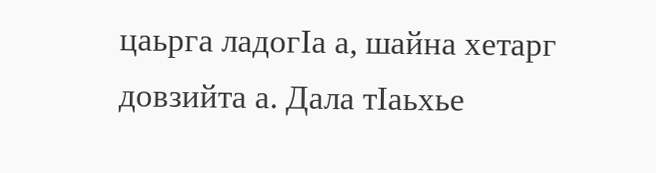цаьрга ладогIа а, шайна хетарг довзийта а. Дала тIаьхье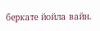беркате йойла вайн.